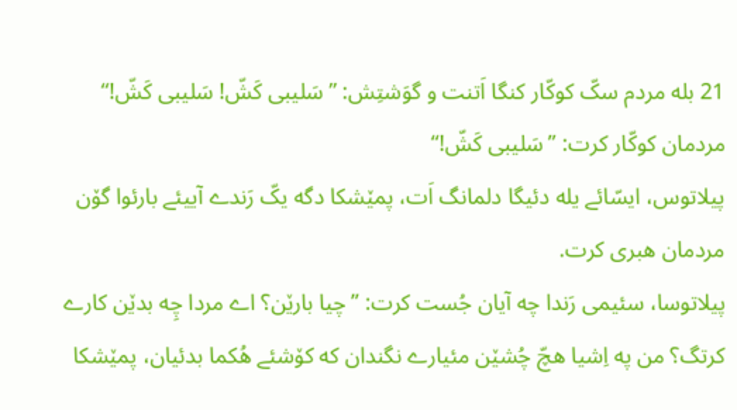21 بله مردم سکّ کوکّار کنگا اَتنت و گوَشتِش: ”سَلیبی کَشّ! سَلیبی کَشّ!“
مردمان کوکّار کرت: ”سَلیبی کَشّ!“
پیلاتوس، ایسّائے یله دئیگا دلمانگ اَت، پمێشکا دگه یکّ رَندے آییئے بارئوا گۆن مردمان هبری کرت.
پیلاتوسا، سئیمی رَندا چه آیان جُست کرت: ”چیا بارێن؟ اے مردا چِه بدێن کارے کرتگ؟ من په اِشیا هچّ چُشێن مئیارے نگندان که کۆشئے هُکما بدئیان، پمێشکا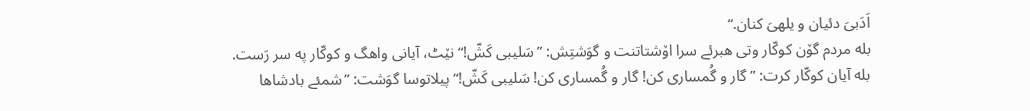اَدَبیَ دئیان و یلهیَ کنان.“
بله مردم گۆن کوکّار وتی هبرئے سرا اۆشتاتنت و گوَشتِش: ”سَلیبی کَشّ!“ نێٹ، آیانی واهگ و کوکّار په سر رَست.
بله آیان کوکّار کرت: ”گار و گُمساری کن! گار و گُمساری کن! سَلیبی کَشّ!“ پیلاتوسا گوَشت: ”شمئے بادشاها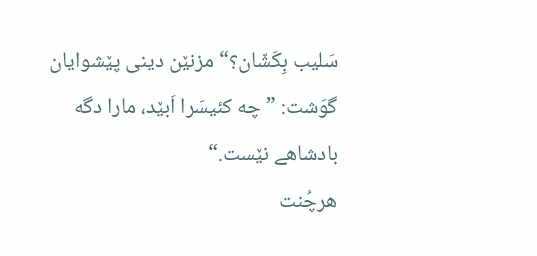سَلیب بِکَشّان؟“ مزنێن دینی پێشوایان گوَشت: ”چه کئیسَرا اَبێد، مارا دگه بادشاهے نێست.“
هرچُنت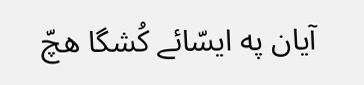آیان په ایسّائے کُشگا هچّ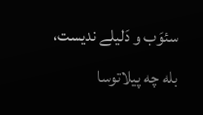سئوَب و دَلیلے ندیست، بله چه پیلاتوسا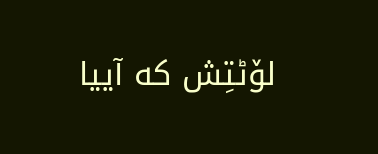لۆٹتِش که آییا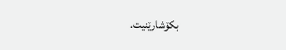بکۆشارێنیت.